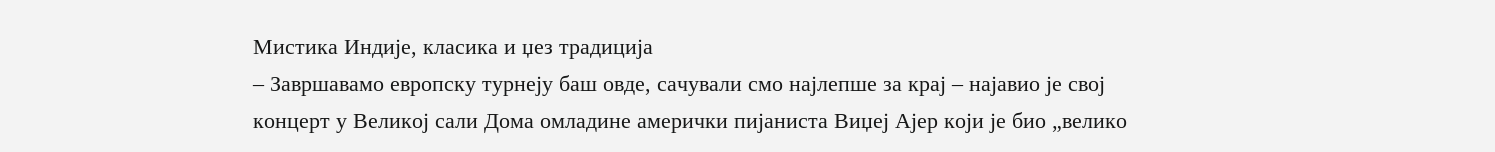Мистика Индије, класика и џез традиција
– Завршавамо европску турнеју баш овде, сачували смо најлепше за крај – најавио је свој концерт у Великој сали Дома омладине амерички пијаниста Виџеј Ајер који је био „велико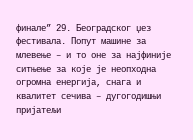финале” 29. Београдског џез фестивала. Попут машине за млевење – и то оне за најфиније ситњење за које је неопходна огромна енергија, снага и квалитет сечива – дугогодишњи пријатељи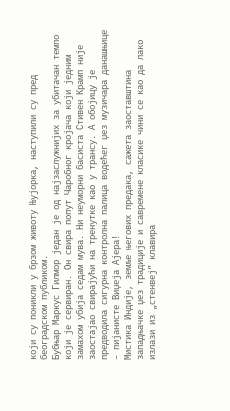који су поникли у брзом животу Њујорка, наступили су пред београдском публиком.
Бубњар Маркус Гилмор један је од најзаслужнијих за убитачан темпо који је сервиран. Он свира попут Чаробног кројача који једним замахом убија седам мува. Ни неуморни басиста Стивен Крамп није заостајао свирајући на тренутке као у трансу. А обојицу је предводила сигурна контролна палица водећег џез музичара данашњице – пијанисте Виџеја Ајера!
Мистика Индије, земље његових предака, сажета заоставштина западњачке џез традиције и савремене класике чини се као да лако излази из „стенвеј” клавира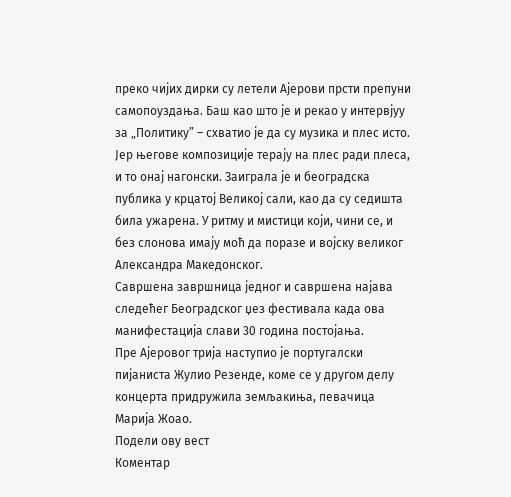преко чијих дирки су летели Ајерови прсти препуни самопоуздања. Баш као што је и рекао у интервјуу за „Политику” – схватио је да су музика и плес исто. Јер његове композиције терају на плес ради плеса, и то онај нагонски. Заиграла је и београдска публика у крцатој Великој сали, као да су седишта била ужарена. У ритму и мистици који, чини се, и без слонова имају моћ да поразе и војску великог Александра Македонског.
Савршена завршница једног и савршена најава следећег Београдског џез фестивала када ова манифестација слави 30 година постојања.
Пре Ајеровог трија наступио је португалски пијаниста Жулио Резенде, коме се у другом делу концерта придружила земљакиња, певачица Марија Жоао.
Подели ову вест
Комeнтар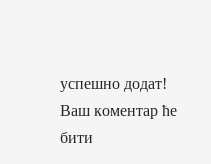успeшно додат!
Ваш комeнтар ћe бити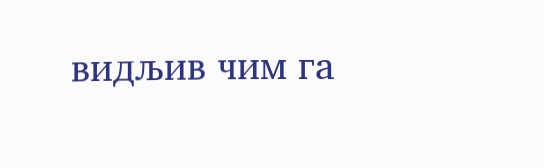видљив чим га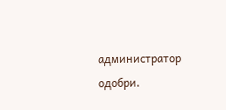администратор одобри.